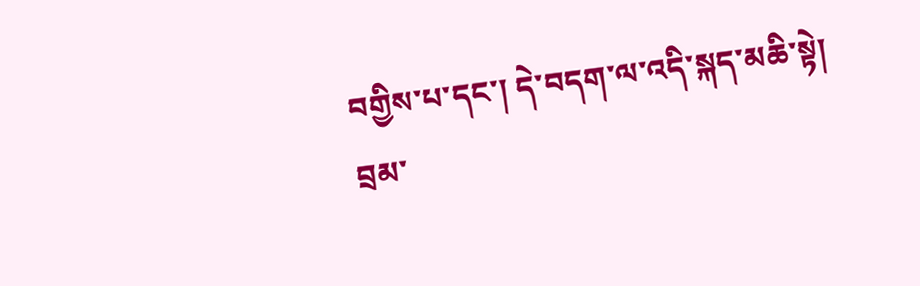བགྱིས་པ་དང་། དེ་བདག་ལ་འདི་སྐད་མཆི་སྟེ། བྲམ་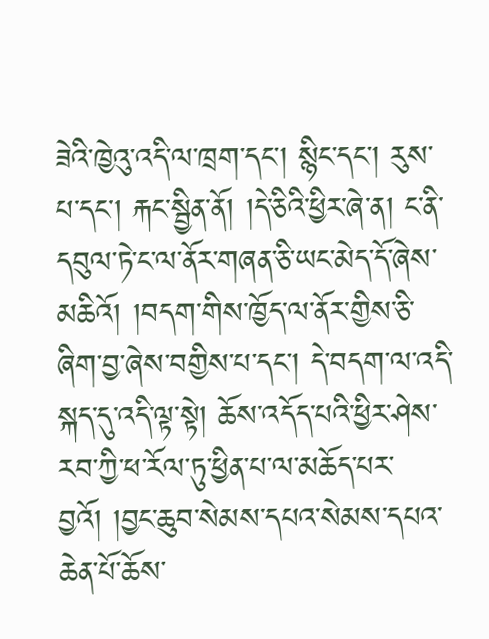ཟེའི་ཁྱེའུ་འདི་ལ་ཁྲག་དང་། སྙིང་དང་། རུས་པ་དང་། རྐང་སྦྱིན་ནོ། །དེ་ཅིའི་ཕྱིར་ཞེ་ན། ང་ནི་དབུལ་ཏེ་ང་ལ་ནོར་གཞན་ཅི་ཡང་མེད་དོ་ཞེས་མཆིའོ། །བདག་གིས་ཁྱོད་ལ་ནོར་གྱིས་ཅི་ཞིག་བྱ་ཞེས་བགྱིས་པ་དང་། དེ་བདག་ལ་འདི་སྐད་དུ་འདི་ལྟ་སྟེ། ཆོས་འདོད་པའི་ཕྱིར་ཤེས་རབ་ཀྱི་ཕ་རོལ་ཏུ་ཕྱིན་པ་ལ་མཆོད་པར་བྱའོ། །བྱང་ཆུབ་སེམས་དཔའ་སེམས་དཔའ་ཆེན་པོ་ཆོས་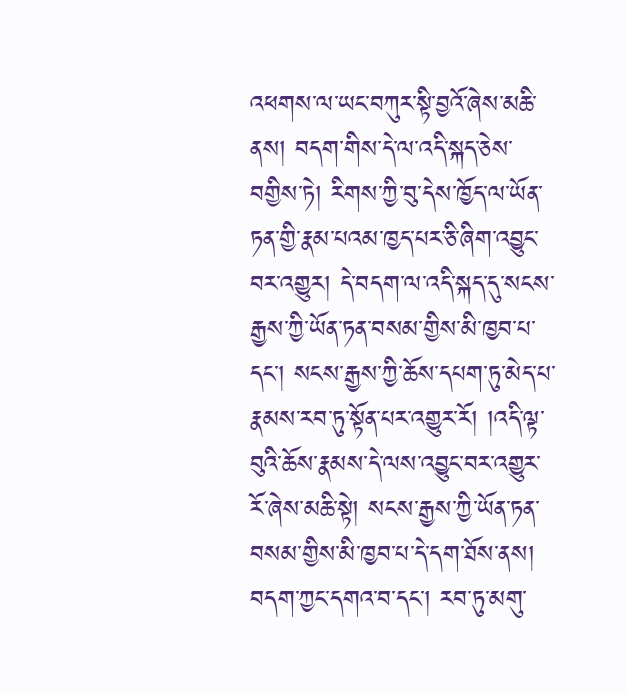འཕགས་ལ་ཡང་བཀུར་སྟི་བྱའོ་ཞེས་མཆི་ནས། བདག་གིས་དེ་ལ་འདི་སྐད་ཅེས་བགྱིས་ཏེ། རིགས་ཀྱི་བུ་དེས་ཁྱོད་ལ་ཡོན་ཏན་གྱི་རྣམ་པའམ་ཁྱད་པར་ཅི་ཞིག་འབྱུང་བར་འགྱུར། དེ་བདག་ལ་འདི་སྐད་དུ་སངས་རྒྱས་ཀྱི་ཡོན་ཏན་བསམ་གྱིས་མི་ཁྱབ་པ་དང་། སངས་རྒྱས་ཀྱི་ཆོས་དཔག་ཏུ་མེད་པ་རྣམས་རབ་ཏུ་སྟོན་པར་འགྱུར་རོ། །འདི་ལྟ་བུའི་ཆོས་རྣམས་དེ་ལས་འབྱུང་བར་འགྱུར་རོ་ཞེས་མཆི་སྟེ། སངས་རྒྱས་ཀྱི་ཡོན་ཏན་བསམ་གྱིས་མི་ཁྱབ་པ་དེ་དག་ཐོས་ནས། བདག་ཀྱང་དགའ་བ་དང་། རབ་ཏུ་མགུ་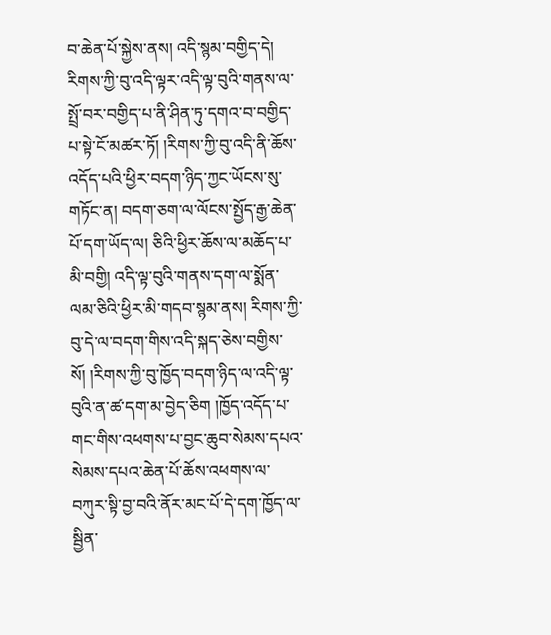བ་ཆེན་པོ་སྐྱེས་ནས། འདི་སྙམ་བགྱིད་དེ། རིགས་ཀྱི་བུ་འདི་ལྟར་འདི་ལྟ་བུའི་གནས་ལ་སྤྲོ་བར་བགྱིད་པ་ནི་ཤིན་ཏུ་དགའ་བ་བགྱིད་པ་སྟེ་ངོ་མཚར་ཏོ། །རིགས་ཀྱི་བུ་འདི་ནི་ཆོས་འདོད་པའི་ཕྱིར་བདག་ཉིད་ཀྱང་ཡོངས་སུ་གཏོང་ན། བདག་ཅག་ལ་ལོངས་སྤྱོད་རྒྱ་ཆེན་པོ་དག་ཡོད་ལ། ཅིའི་ཕྱིར་ཆོས་ལ་མཆོད་པ་མི་བགྱི། འདི་ལྟ་བུའི་གནས་དག་ལ་སྨོན་ལམ་ཅིའི་ཕྱིར་མི་གདབ་སྙམ་ནས། རིགས་ཀྱི་བུ་དེ་ལ་བདག་གིས་འདི་སྐད་ཅེས་བགྱིས་སོ། །རིགས་ཀྱི་བུ་ཁྱོད་བདག་ཉིད་ལ་འདི་ལྟ་བུའི་ན་ཚ་དག་མ་བྱེད་ཅིག །ཁྱོད་འདོད་པ་གང་གིས་འཕགས་པ་བྱང་ཆུབ་སེམས་དཔའ་སེམས་དཔའ་ཆེན་པོ་ཆོས་འཕགས་ལ་བཀུར་སྟི་བྱ་བའི་ནོར་མང་པོ་དེ་དག་ཁྱོད་ལ་སྦྱིན་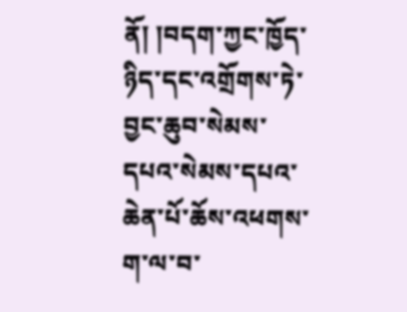ནོ། །བདག་ཀྱང་ཁྱོད་ཉིད་དང་འགྲོགས་ཏེ་བྱང་ཆུབ་སེམས་དཔའ་སེམས་དཔའ་ཆེན་པོ་ཆོས་འཕགས་ག་ལ་བ་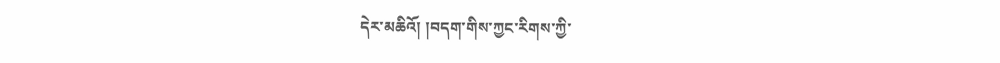དེར་མཆིའོ། །བདག་གིས་ཀྱང་རིགས་ཀྱི་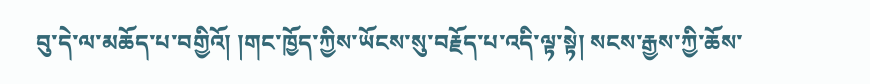བུ་དེ་ལ་མཆོད་པ་བགྱིའོ། །གང་ཁྱོད་ཀྱིས་ཡོངས་སུ་བརྗོད་པ་འདི་ལྟ་སྟེ། སངས་རྒྱས་ཀྱི་ཆོས་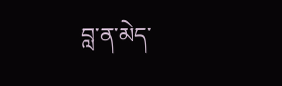བླ་ན་མེད་